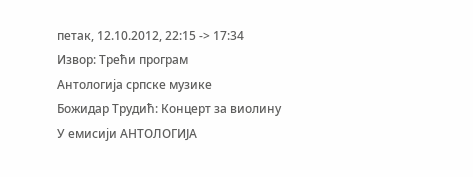петак, 12.10.2012, 22:15 -> 17:34
Извор: Трећи програм
Антологија српске музике
Божидар Трудић: Концерт за виолину
У емисији АНТОЛОГИЈА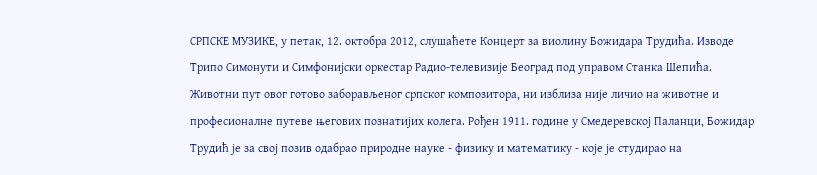СРПСКЕ МУЗИКЕ, у петак, 12. октобра 2012, слушаћете Концерт за виолину Божидара Трудића. Изводе Трипо Симонути и Симфонијски оркестар Радио-телевизије Београд под управом Станка Шепића.
Животни пут овог готово заборављеног српског композитора, ни изблиза није личио на животне и професионалне путеве његових познатијих колега. Рођен 1911. године у Смедеревској Паланци, Божидар Трудић је за свој позив одабрао природне науке - физику и математику - које је студирао на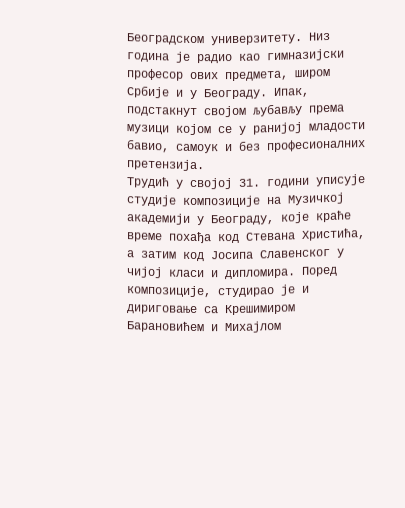Београдском универзитету. Низ година је радио као гимназијски професор ових предмета, широм Србије и у Београду. Ипак, подстакнут својом љубављу према музици којом се у ранијој младости бавио, самоук и без професионалних претензија.
Трудић у својој 31. години уписује студије композиције на Музичкој академији у Београду, које краће време похађа код Стевана Христића, а затим код Јосипа Славенског у чијој класи и дипломира. Поред композиције, студирао је и дириговање са Крешимиром Барановићем и Михајлом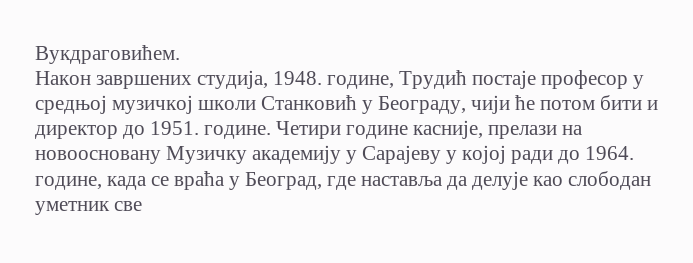Вукдраговићем.
Након завршених студија, 1948. године, Трудић постаје професор у средњој музичкој школи Станковић у Београду, чији ће потом бити и директор до 1951. године. Четири године касније, прелази на новоосновану Музичку академију у Сарајеву у којој ради до 1964. године, када се враћа у Београд, где наставља да делује као слободан уметник све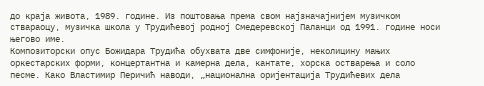до краја живота, 1989. године. Из поштовања према свом најзначајнијем музичком ствараоцу, музичка школа у Трудићевој родној Смедеревској Паланци од 1991. године носи његово име.
Композиторски опус Божидара Трудића обухвата две симфоније, неколицину мањих оркестарских форми, концертантна и камерна дела, кантате, хорска остварења и соло песме. Како Властимир Перичић наводи, „национална оријентација Трудићевих дела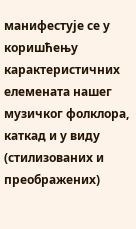манифестује се у коришћењу карактеристичних елемената нашег музичког фолклора, каткад и у виду (стилизованих и преображених)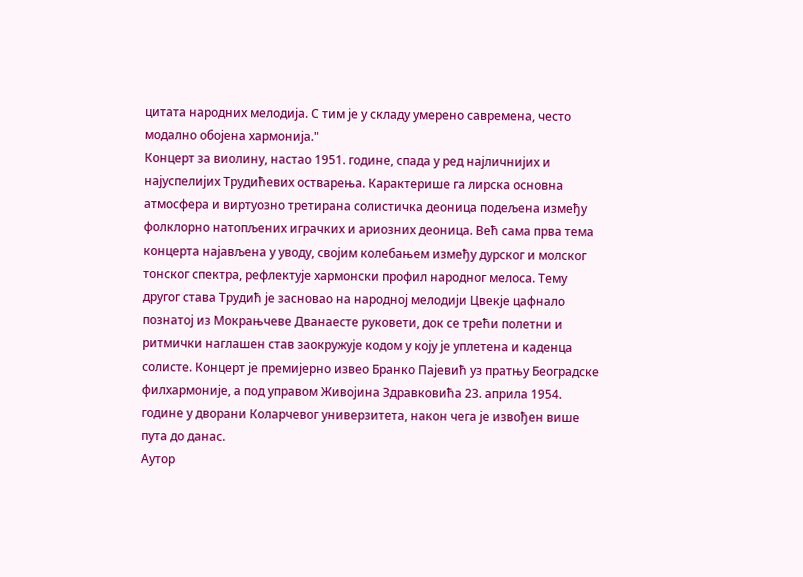цитата народних мелодија. С тим је у складу умерено савремена, често модално обојена хармонија."
Концерт за виолину, настао 1951. године, спада у ред најличнијих и најуспелијих Трудићевих остварења. Карактерише га лирска основна атмосфера и виртуозно третирана солистичка деоница подељена између фолклорно натопљених играчких и ариозних деоница. Већ сама прва тема концерта најављена у уводу, својим колебањем између дурског и молског тонског спектра, рефлектује хармонски профил народног мелоса. Тему другог става Трудић је засновао на народној мелодији Цвекје цафнало познатој из Мокрањчеве Дванаесте руковети, док се трећи полетни и ритмички наглашен став заокружује кодом у коју је уплетена и каденца солисте. Концерт је премијерно извео Бранко Пајевић уз пратњу Београдске филхармоније, а под управом Живојина Здравковића 23. априла 1954. године у дворани Коларчевог универзитета, након чега је извођен више пута до данас.
Аутор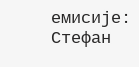емисије: Стефан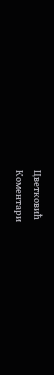Цветковић
Коментари